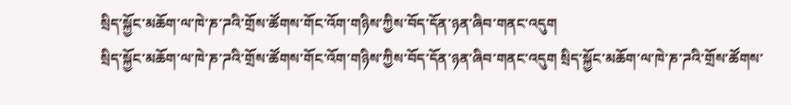སྲིད་སྐྱོང་མཆོག་ལ་ཁེ་ཎ་ཌའི་གྲོས་ཚོགས་གོང་འོག་གཉིས་ཀྱིས་བོད་དོན་ཉན་ཞིབ་གནང་འདུག
སྲིད་སྐྱོང་མཆོག་ལ་ཁེ་ཎ་ཌའི་གྲོས་ཚོགས་གོང་འོག་གཉིས་ཀྱིས་བོད་དོན་ཉན་ཞིབ་གནང་འདུག སྲིད་སྐྱོང་མཆོག་ལ་ཁེ་ཎ་ཌའི་གྲོས་ཚོགས་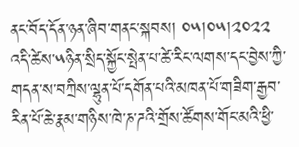ནང་བོད་དོན་ཉན་ཞིབ་གནང་སྐབས། ༠༥།༠༥།༢༠༢༢
འདི་ཚེས་༥ཉིན་སྲིད་སྐྱོང་སྤེན་པ་ཚེ་རིང་ལགས་དང་བྱེས་ཀྱི་གདན་ས་བཀྲིས་ལྷུན་པོ་དགོན་པའི་མཁན་པོ་གཟིག་རྒྱབ་རིན་པོ་ཆེ་རྣམ་གཉིས་ཁེ་ཎ་ཌའི་གྲོས་ཚོགས་གོང་མའི་ཕྱི་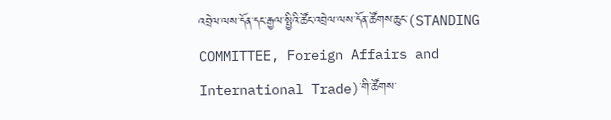འབྲེལ་ལས་དོན་དང་རྒྱལ་སྤྱིའི་ཚོང་འབྲེལ་ལས་དོན་ཚོགས་ཆུང་(STANDING COMMITTEE, Foreign Affairs and International Trade)་གི་ཚོགས་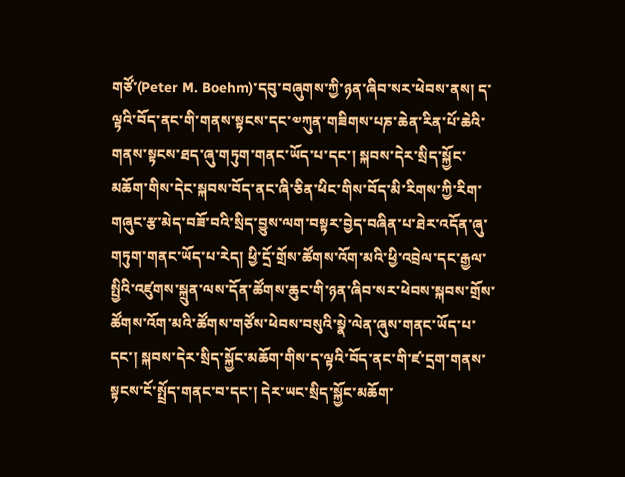གཙོ་(Peter M. Boehm)་དབུ་བཞུགས་ཀྱི་ཉན་ཞིབ་སར་ཕེབས་ནས། ད་ལྟའི་བོད་ནང་གི་གནས་སྟངས་དང་༧ཀུན་གཟིགས་པཎ་ཆེན་རིན་པོ་ཆེའི་གནས་སྟངས་ཐད་ཞུ་གཏུག་གནང་ཡོད་པ་དང་། སྐབས་དེར་སྲིད་སྐྱོང་མཆོག་གིས་དེང་སྐབས་བོད་ནང་ཞི་ཅིན་ཕིང་གིས་བོད་མི་རིགས་ཀྱི་རིག་གཞུང་རྩ་མེད་བཟོ་བའི་སྲིད་བྱུས་ལག་བསྟར་བྱེད་བཞིན་པ་ཐེར་འདོན་ཞུ་གཏུག་གནང་ཡོད་པ་རེད། ཕྱི་དྲོ་གྲོས་ཚོགས་འོག་མའི་ཕྱི་འབྲེལ་དང་རྒྱལ་སྤྱིའི་འཛུགས་སྐྲུན་ལས་དོན་ཚོགས་ཆུང་གི་ཉན་ཞིབ་སར་ཕེབས་སྐབས་གྲོས་ཚོགས་འོག་མའི་ཚོགས་གཙོས་ཕེབས་བསུའི་སྣེ་ལེན་ཞུས་གནང་ཡོད་པ་དང་། སྐབས་དེར་སྲིད་སྐྱོང་མཆོག་གིས་ད་ལྟའི་བོད་ནང་གི་ཛ་དྲག་གནས་སྟངས་ངོ་སྤྲོད་གནང་བ་དང་། དེར་ཡང་སྲིད་སྐྱོང་མཆོག་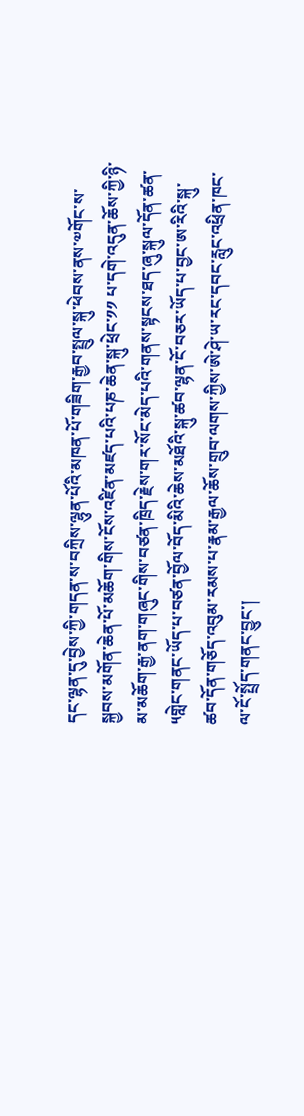དང་ལྷན་དུ་བྱེས་ཀྱི་གདན་ས་བཀྲིས་ལྷུན་པོའི་མཁན་པོ་གཟིག་རྒྱབ་སྤྲུལ་སྐུ་ཕེབས་ནས་༧གོང་ས་སྐྱབས་མགོན་ཆེན་པོ་མཆོག་གིས་ངོས་འཛིན་མཛད་པའི་པཎ་ཆེན་སྐུ་ཕྲེང་༡༡ པ་དགེ་འདུན་ཆོས་ཀྱི་ཉི་མ་མཆོག་རྒྱ་ནག་གཞུང་གིས་བཙན་ཁྲིད་རྗེས་གར་སོང་མེད་པའི་གནས་སྟངས་ཐད་ཞུ་སྐུལ་དོན་ཚན་༥གླེང་གནང་ཡོད་པ་བཙན་བྱོལ་བོད་མིའི་ཆེས་མཐོའི་སྐུ་ཚབ་ལྷན་ངོ་བཅར་ཡོད་པ་བྱང་ཨ་རིའི་སྐུ་ཚབ་དོན་གཅོད་འབུམ་རམས་པ་རྣམ་རྒྱལ་ཆོས་གྲུབ་ལགས་ཀྱིས་ཨེ་ཤེ་ཡ་རང་དབང་རླུང་འཕྲིན་ཁང་ལ་ངོ་སྤྲོད་གནང་བྱུང་།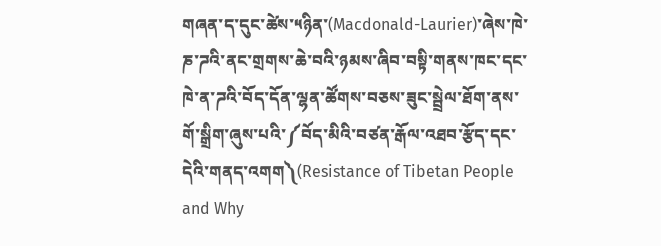གཞན་ད་དུང་ཚེས་༥ཉིན་(Macdonald-Laurier)་ཞེས་ཁེ་ཎ་ཌའི་ནང་གྲགས་ཆེ་བའི་ཉམས་ཞིབ་བསྟི་གནས་ཁང་དང་ཁེ་ན་ཌའི་བོད་དོན་ལྷན་ཚོགས་བཅས་ཟུང་སྦྲེལ་ཐོག་ནས་གོ་སྒྲིག་ཞུས་པའི་༼བོད་མིའི་བཙན་རྒོལ་འཐབ་རྩོད་དང་དེའི་གནད་འགག༽(Resistance of Tibetan People and Why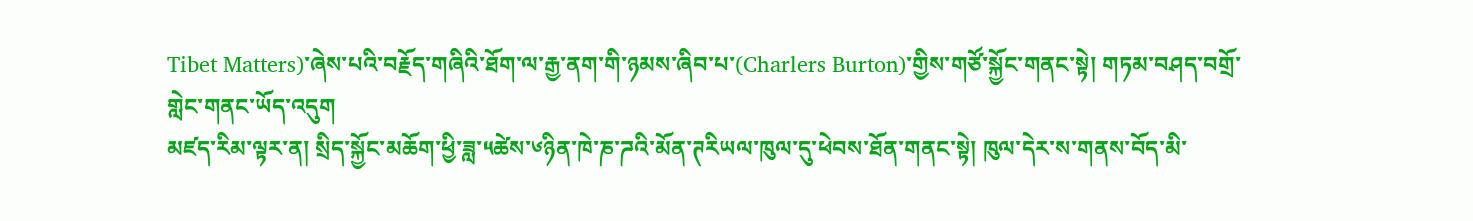Tibet Matters)་ཞེས་པའི་བརྗོད་གཞིའི་ཐོག་ལ་རྒྱ་ནག་གི་ཉམས་ཞིབ་པ་(Charlers Burton)་གྱིས་གཙོ་སྐྱོང་གནང་སྟེ། གཏམ་བཤད་བགྲོ་གླེང་གནང་ཡོད་འདུག
མཛད་རིམ་ལྟར་ན། སྲིད་སྐྱོང་མཆོག་ཕྱི་ཟླ་༥ཚེས་༦ཉིན་ཁེ་ཎ་ཌའི་མོན་ཊརིཡལ་ཁུལ་དུ་ཕེབས་ཐོན་གནང་སྟེ། ཁུལ་དེར་ས་གནས་བོད་མི་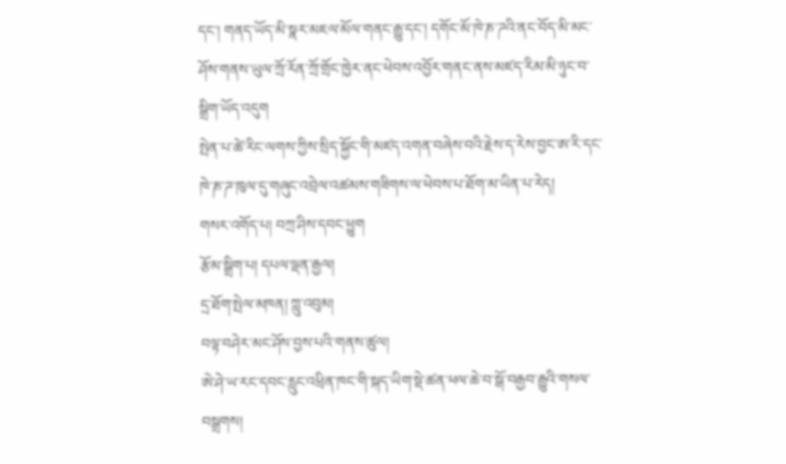དང་། གནད་ཡོད་མི་སྣར་མཇལ་མོལ་གནང་རྒྱུ་དང་། དགོང་མོ་ཁེ་ཎ་ཌའི་ནང་བོད་མི་མང་ཤོས་གནས་ཡུལ་ཀྲོ་རོན་ཀྲོ་གྲོང་ཁྱེར་ནང་ཕེབས་འབྱོར་གནང་ནས་མཛད་རིམ་མི་ཉུང་བ་སྒྲིག་ཡོད་འདུག
སྤེན་པ་ཚེ་རིང་ལགས་ཀྱིས་སྲིད་སྐྱོང་གི་མཛད་འགན་བཞེས་བའི་རྗེས་ད་རེས་བྱང་ཨ་རི་དང་ཁེ་ཎ་ཌ་ཁུལ་དུ་གཞུང་འབྲེལ་འཚམས་གཟིགས་ལ་ཕེབས་པ་ཐོག་མ་ཡིན་པ་རེད།
གསར་འགོད་པ། བཀྲ་ཤིས་དབང་ཕྱུག
རྩོམ་སྒྲིག་པ། དཔལ་ལྡན་རྒྱལ།
དྲ་ཐོག་སྤེལ་མཁན། ཀླུ་འབུམ།
བལྟ་བཤེར་མང་ཤོས་བྱས་པའི་གནས་ཚུལ།
ཨེ་ཤེ་ཡ་རང་དབང་རླུང་འཕྲིན་ཁང་གི་སྐད་ཡིག་སྡེ་ཚན་ཕལ་ཆེ་བ་སྒོ་བརྒྱབ་རྒྱུའི་གསལ་བསྒྲགས།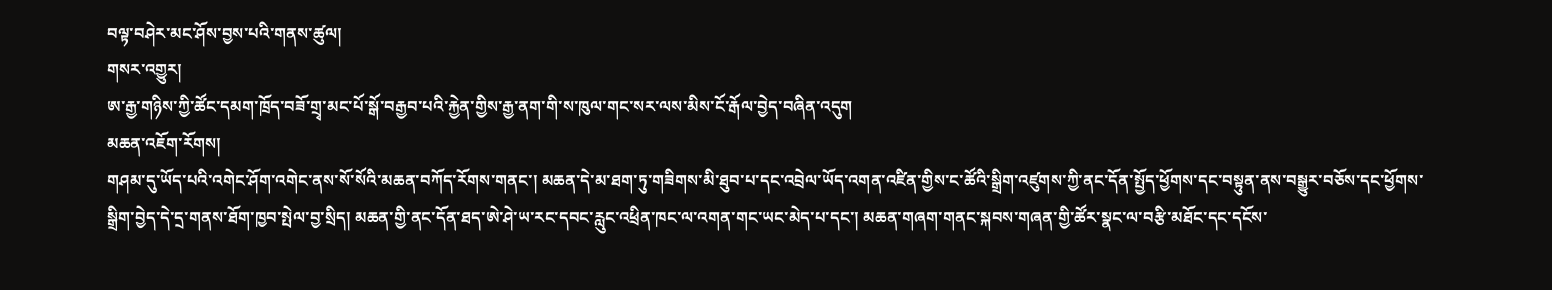བལྟ་བཤེར་མང་ཤོས་བྱས་པའི་གནས་ཚུལ།
གསར་འགྱུར།
ཨ་རྒྱ་གཉིས་ཀྱི་ཚོང་དམག་ཁྲོད་བཟོ་གྲྭ་མང་པོ་སྒོ་བརྒྱབ་པའི་རྐྱེན་གྱིས་རྒྱ་ནག་གི་ས་ཁུལ་གང་སར་ལས་མིས་ངོ་རྒོལ་བྱེད་བཞིན་འདུག
མཆན་འཇོག་རོགས།
གཤམ་དུ་ཡོད་པའི་འགེང་ཤོག་འགེང་ནས་སོ་སོའི་མཆན་བཀོད་རོགས་གནང་། མཆན་དེ་མ་ཐག་ཏུ་གཟིགས་མི་ཐུབ་པ་དང་འབྲེལ་ཡོད་འགན་འཛིན་གྱིས་ང་ཚོའི་སྒྲིག་འཛུགས་ཀྱི་ནང་དོན་སྤྱོད་ཕྱོགས་དང་བསྟུན་ནས་བསྒྱུར་བཅོས་དང་ཕྱོགས་སྒྲིག་བྱེད་དེ་དྲ་གནས་ཐོག་ཁྱབ་སྤེལ་བྱ་སྲིད། མཆན་གྱི་ནང་དོན་ཐད་ཨེ་ཤེ་ཡ་རང་དབང་རླུང་འཕྲིན་ཁང་ལ་འགན་གང་ཡང་མེད་པ་དང་། མཆན་གཞག་གནང་སྐབས་གཞན་གྱི་ཚོར་སྣང་ལ་བརྩི་མཐོང་དང་དངོས་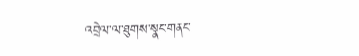འབྲེལ་ལ་ཐུགས་སྣང་གནང་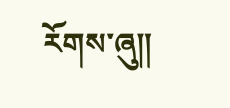རོགས་ཞུ༎